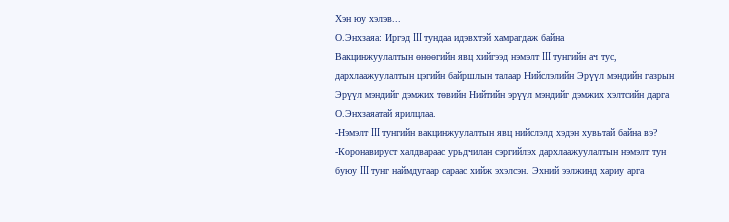Хэн юу хэлэв...
О.Энхзаяа: Иргэд III тундаа идэвхтэй хамрагдаж байна
Вакцинжуулалтын өнөөгийн явц хийгээд нэмэлт III тунгийн ач тус, дархлаажуулалтын цэгийн байршлын талаар Нийслэлийн Эрүүл мэндийн газрын Эрүүл мэндийг дэмжих төвийн Нийтийн эрүүл мэндийг дэмжих хэлтсийн дарга О.Энхзаяатай ярилцлаа.
-Нэмэлт III тунгийн вакцинжуулалтын явц нийслэлд хэдэн хувьтай байна вэ?
-Коронавируст халдвараас урьдчилан сэргийлэх дархлаажуулалтын нэмэлт тун буюу III тунг наймдугаар сараас хийж эхэлсэн. Эхний ээлжинд хариу арга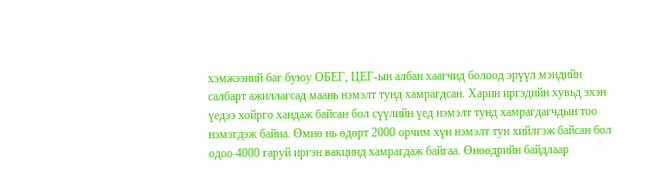хэмжээний баг буюу ОБЕГ, ЦЕГ-ын албан хаагчид болоод эрүүл мэндийн салбарт ажиллагсад маань нэмэлт тунд хамрагдсан. Харин иргэдийн хувьд эхэн үедээ хойрго хандаж байсан бол сүүлийн үед нэмэлт тунд хамрагдагчдын тоо нэмэгдэж байна. Өмнө нь өдөрт 2000 орчим хүн нэмэлт тун хийлгэж байсан бол одоо 4000 гаруй иргэн вакцинд хамрагдаж байгаа. Өнөөдрийн байдлаар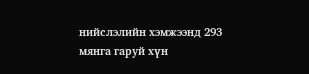нийслэлийн хэмжээнд 293 мянга гаруй хүн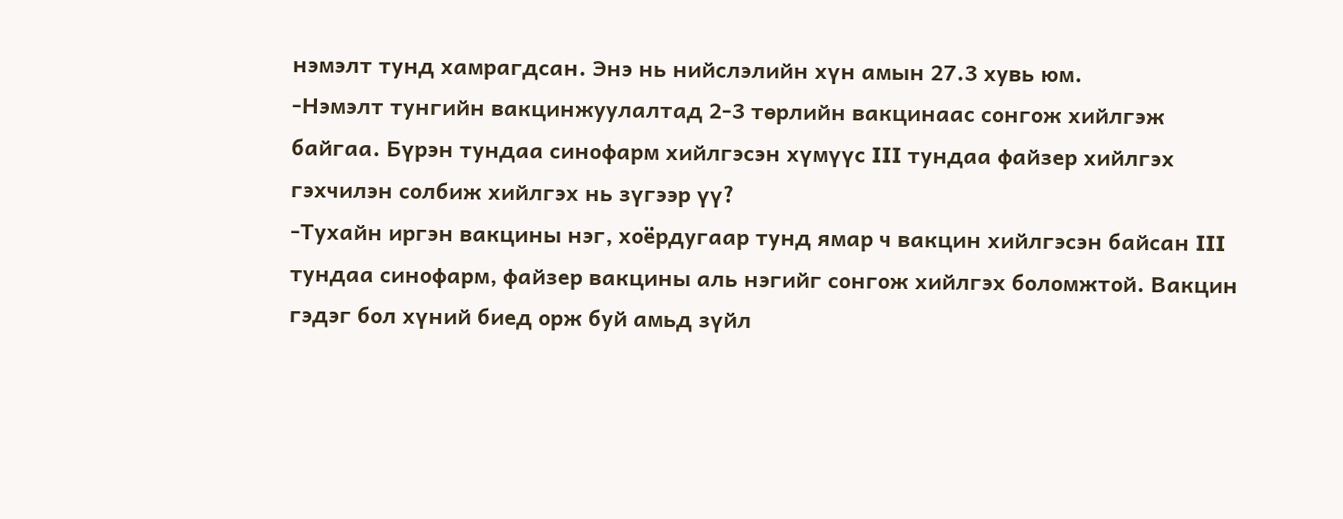нэмэлт тунд хамрагдсан. Энэ нь нийслэлийн хүн амын 27.3 хувь юм.
-Нэмэлт тунгийн вакцинжуулалтад 2-3 төрлийн вакцинаас сонгож хийлгэж байгаа. Бүрэн тундаа синофарм хийлгэсэн хүмүүс III тундаа файзер хийлгэх гэхчилэн солбиж хийлгэх нь зүгээр үү?
-Тухайн иргэн вакцины нэг, хоёрдугаар тунд ямар ч вакцин хийлгэсэн байсан III тундаа синофарм, файзер вакцины аль нэгийг сонгож хийлгэх боломжтой. Вакцин гэдэг бол хүний биед орж буй амьд зүйл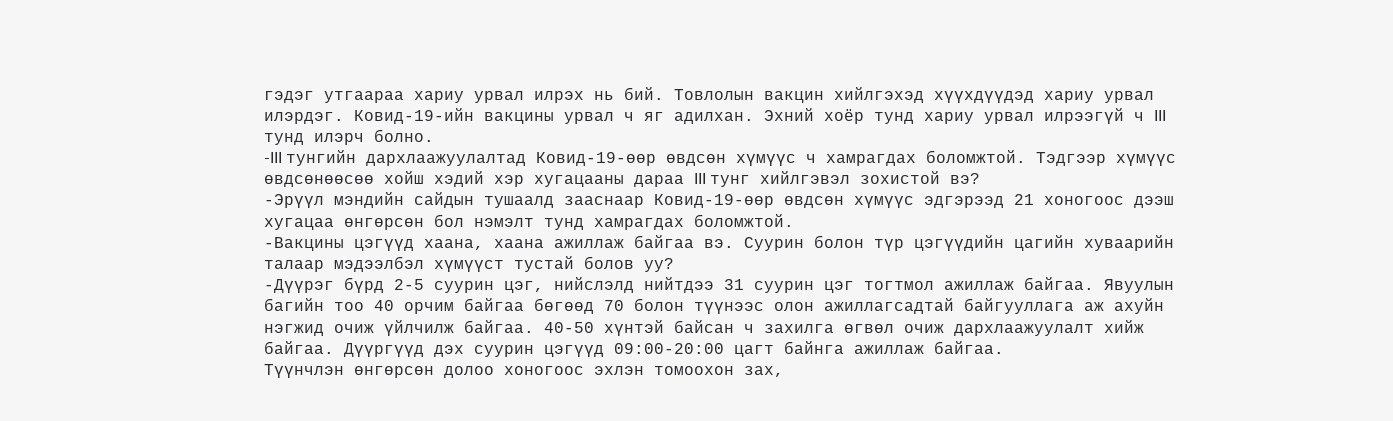гэдэг утгаараа хариу урвал илрэх нь бий. Товлолын вакцин хийлгэхэд хүүхдүүдэд хариу урвал илэрдэг. Ковид-19-ийн вакцины урвал ч яг адилхан. Эхний хоёр тунд хариу урвал илрээгүй ч III тунд илэрч болно.
-III тунгийн дархлаажуулалтад Ковид-19-өөр өвдсөн хүмүүс ч хамрагдах боломжтой. Тэдгээр хүмүүс өвдсөнөөсөө хойш хэдий хэр хугацааны дараа III тунг хийлгэвэл зохистой вэ?
-Эрүүл мэндийн сайдын тушаалд зааснаар Ковид-19-өөр өвдсөн хүмүүс эдгэрээд 21 хоногоос дээш хугацаа өнгөрсөн бол нэмэлт тунд хамрагдах боломжтой.
-Вакцины цэгүүд хаана, хаана ажиллаж байгаа вэ. Суурин болон түр цэгүүдийн цагийн хуваарийн талаар мэдээлбэл хүмүүст тустай болов уу?
-Дүүрэг бүрд 2-5 суурин цэг, нийслэлд нийтдээ 31 суурин цэг тогтмол ажиллаж байгаа. Явуулын багийн тоо 40 орчим байгаа бөгөөд 70 болон түүнээс олон ажиллагсадтай байгууллага аж ахуйн нэгжид очиж үйлчилж байгаа. 40-50 хүнтэй байсан ч захилга өгвөл очиж дархлаажуулалт хийж байгаа. Дүүргүүд дэх суурин цэгүүд 09:00-20:00 цагт байнга ажиллаж байгаа.
Түүнчлэн өнгөрсөн долоо хоногоос эхлэн томоохон зах,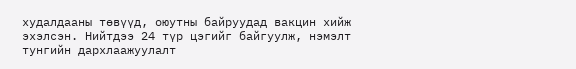худалдааны төвүүд, оюутны байруудад вакцин хийж эхэлсэн. Нийтдээ 24 түр цэгийг байгуулж, нэмэлт тунгийн дархлаажуулалт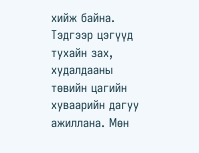хийж байна. Тэдгээр цэгүүд тухайн зах, худалдааны төвийн цагийн хуваарийн дагуу ажиллана. Мөн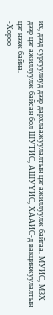их, дээд сургуулиуд дээр дархлаажуулалтын цэг ажиллуулж байгаа. МУИС, МЗХ дээр цэг ажиллуулж байсан бол ШУТИС, АШУҮИС, ХААИС-д вакцинжуулалтын цэг нээж байна.
-Хороо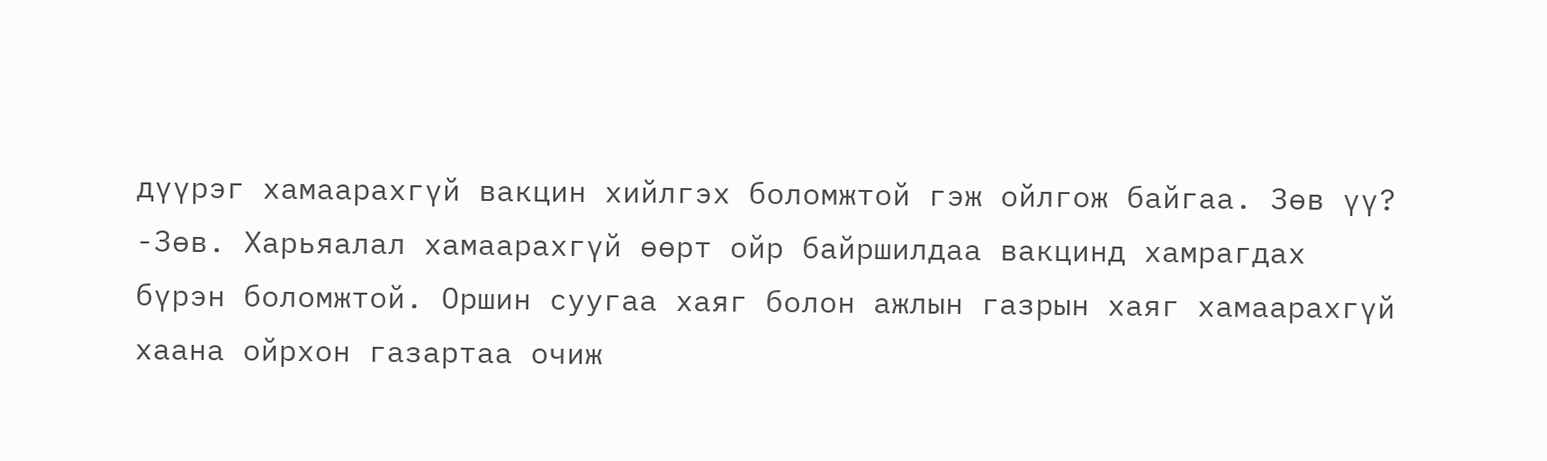дүүрэг хамаарахгүй вакцин хийлгэх боломжтой гэж ойлгож байгаа. Зөв үү?
-Зөв. Харьяалал хамаарахгүй өөрт ойр байршилдаа вакцинд хамрагдах бүрэн боломжтой. Оршин суугаа хаяг болон ажлын газрын хаяг хамаарахгүй хаана ойрхон газартаа очиж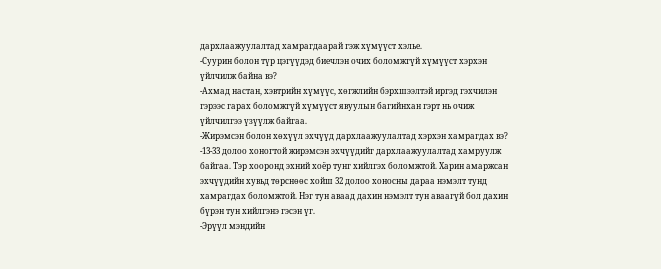дархлаажуулалтад хамрагдаарай гэж хүмүүст хэлье.
-Суурин болон түр цэгүүдэд биечлэн очих боломжгүй хүмүүст хэрхэн үйлчилж байна вэ?
-Ахмад настан, хэвтрийн хүмүүс, хөгжлийн бэрхшээлтэй иргэд гэхчилэн гэрээс гарах боломжгүй хүмүүст явуулын багийнхан гэрт нь очиж үйлчилгээ үзүүлж байгаа.
-Жирэмсэн болон хөхүүл эхчүүд дархлаажуулалтад хэрхэн хамрагдах вэ?
-13-33 долоо хоногтой жирэмсэн эхчүүдийг дархлаажуулалтад хамруулж байгаа. Тэр хооронд эхний хоёр тунг хийлгэх боломжтой. Харин амаржсан эхчүүдийн хувьд төрснөөс хойш 32 долоо хоносны дараа нэмэлт тунд хамрагдах боломжтой. Нэг тун аваад дахин нэмэлт тун аваагүй бол дахин бүрэн тун хийлгэнэ гэсэн үг.
-Эрүүл мэндийн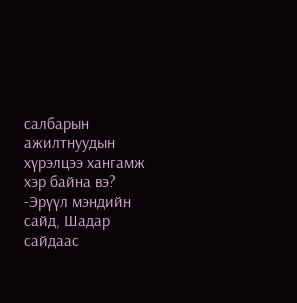салбарын ажилтнуудын хүрэлцээ хангамж хэр байна вэ?
-Эрүүл мэндийн сайд, Шадар сайдаас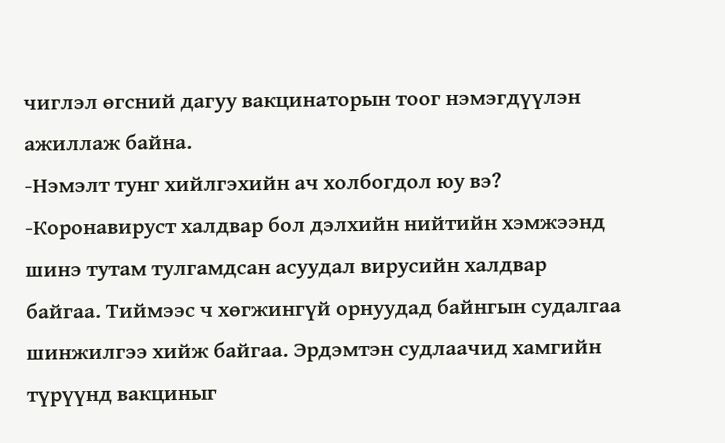чиглэл өгсний дагуу вакцинаторын тоог нэмэгдүүлэн ажиллаж байна.
-Нэмэлт тунг хийлгэхийн ач холбогдол юу вэ?
-Коронавируст халдвар бол дэлхийн нийтийн хэмжээнд шинэ тутам тулгамдсан асуудал вирусийн халдвар байгаа. Тиймээс ч хөгжингүй орнуудад байнгын судалгаа шинжилгээ хийж байгаа. Эрдэмтэн судлаачид хамгийн түрүүнд вакциныг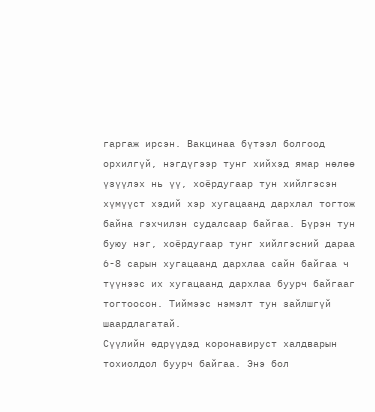гаргаж ирсэн. Вакцинаа бүтээл болгоод орхилгүй, нэгдүгээр тунг хийхэд ямар нөлөө үзүүлэх нь үү, хоёрдугаар тун хийлгэсэн хүмүүст хэдий хэр хугацаанд дархлал тогтож байна гэхчилэн судалсаар байгаа. Бүрэн тун буюу нэг, хоёрдугаар тунг хийлгэсний дараа 6-8 сарын хугацаанд дархлаа сайн байгаа ч түүнээс их хугацаанд дархлаа буурч байгааг тогтоосон. Тиймээс нэмэлт тун зайлшгүй шаардлагатай.
Сүүлийн өдрүүдэд коронавируст халдварын тохиолдол буурч байгаа. Энэ бол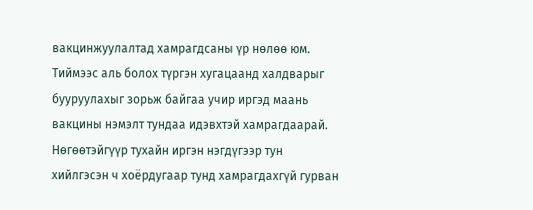вакцинжуулалтад хамрагдсаны үр нөлөө юм. Тиймээс аль болох түргэн хугацаанд халдварыг бууруулахыг зорьж байгаа учир иргэд маань вакцины нэмэлт тундаа идэвхтэй хамрагдаарай. Нөгөөтэйгүүр тухайн иргэн нэгдүгээр тун хийлгэсэн ч хоёрдугаар тунд хамрагдахгүй гурван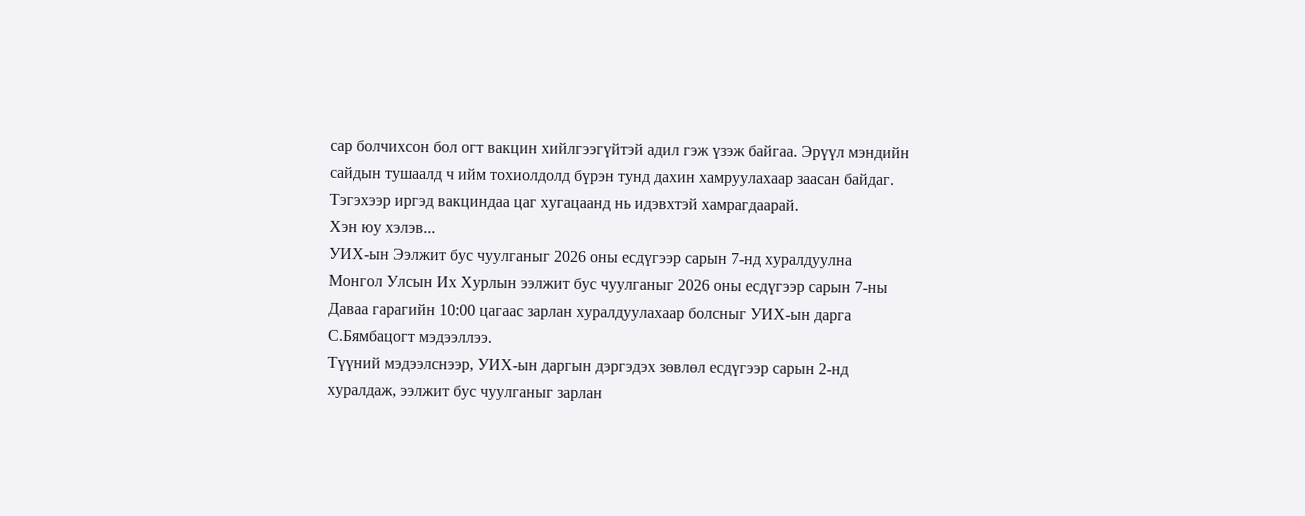сар болчихсон бол огт вакцин хийлгээгүйтэй адил гэж үзэж байгаа. Эрүүл мэндийн сайдын тушаалд ч ийм тохиолдолд бүрэн тунд дахин хамруулахаар заасан байдаг. Тэгэхээр иргэд вакциндаа цаг хугацаанд нь идэвхтэй хамрагдаарай.
Хэн юу хэлэв...
УИХ-ын Ээлжит бус чуулганыг 2026 оны есдүгээр сарын 7-нд хуралдуулна
Монгол Улсын Их Хурлын ээлжит бус чуулганыг 2026 оны есдүгээр сарын 7-ны Даваа гарагийн 10:00 цагаас зарлан хуралдуулахаар болсныг УИХ-ын дарга С.Бямбацогт мэдээллээ.
Түүний мэдээлснээр, УИХ-ын даргын дэргэдэх зөвлөл есдүгээр сарын 2-нд хуралдаж, ээлжит бус чуулганыг зарлан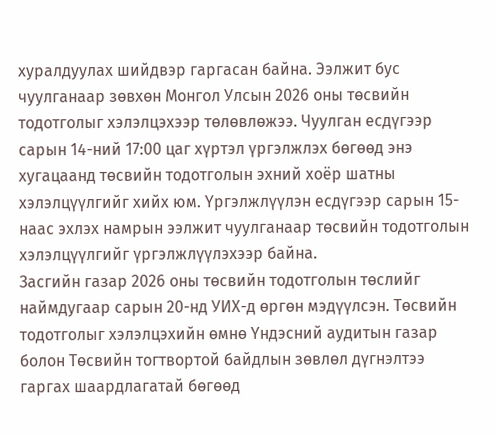хуралдуулах шийдвэр гаргасан байна. Ээлжит бус чуулганаар зөвхөн Монгол Улсын 2026 оны төсвийн тодотголыг хэлэлцэхээр төлөвлөжээ. Чуулган есдүгээр сарын 14-ний 17:00 цаг хүртэл үргэлжлэх бөгөөд энэ хугацаанд төсвийн тодотголын эхний хоёр шатны хэлэлцүүлгийг хийх юм. Үргэлжлүүлэн есдүгээр сарын 15-наас эхлэх намрын ээлжит чуулганаар төсвийн тодотголын хэлэлцүүлгийг үргэлжлүүлэхээр байна.
Засгийн газар 2026 оны төсвийн тодотголын төслийг наймдугаар сарын 20-нд УИХ-д өргөн мэдүүлсэн. Төсвийн тодотголыг хэлэлцэхийн өмнө Үндэсний аудитын газар болон Төсвийн тогтвортой байдлын зөвлөл дүгнэлтээ гаргах шаардлагатай бөгөөд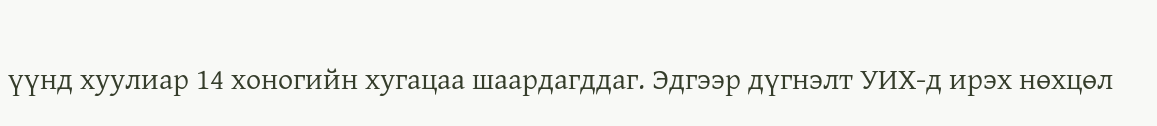үүнд хуулиар 14 хоногийн хугацаа шаардагддаг. Эдгээр дүгнэлт УИХ-д ирэх нөхцөл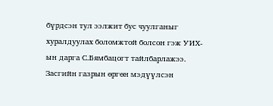бүрдсэн тул ээлжит бус чуулганыг хуралдуулах боломжтой болсон гэж УИХ-ын дарга С.Бямбацогт тайлбарлажээ.
Засгийн газрын өргөн мэдүүлсэн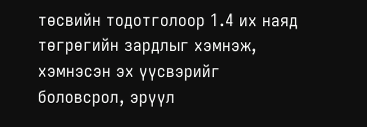төсвийн тодотголоор 1.4 их наяд төгрөгийн зардлыг хэмнэж, хэмнэсэн эх үүсвэрийг боловсрол, эрүүл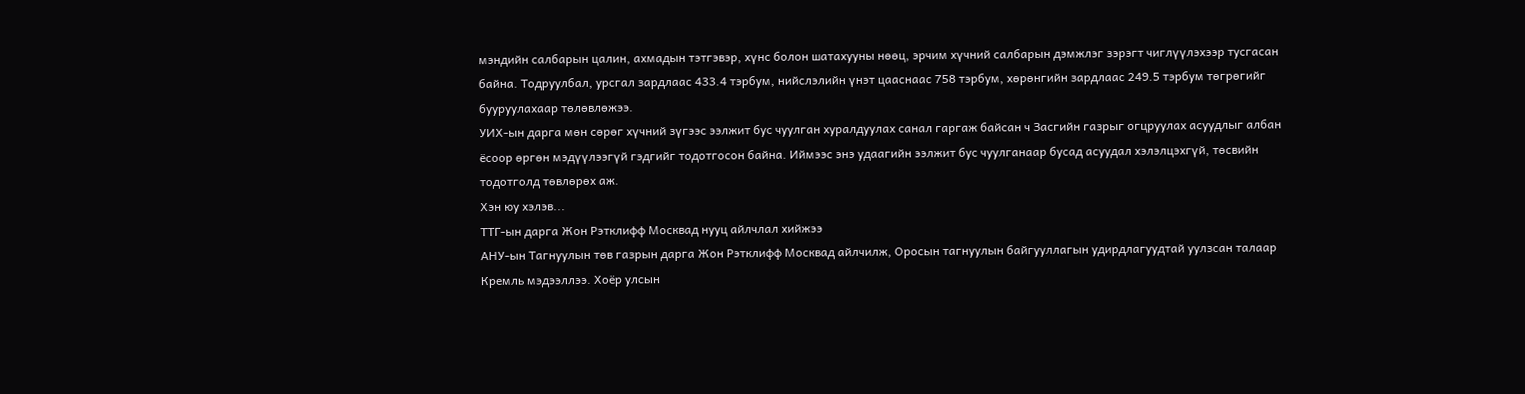мэндийн салбарын цалин, ахмадын тэтгэвэр, хүнс болон шатахууны нөөц, эрчим хүчний салбарын дэмжлэг зэрэгт чиглүүлэхээр тусгасан байна. Тодруулбал, урсгал зардлаас 433.4 тэрбум, нийслэлийн үнэт цааснаас 758 тэрбум, хөрөнгийн зардлаас 249.5 тэрбум төгрөгийг бууруулахаар төлөвлөжээ.
УИХ-ын дарга мөн сөрөг хүчний зүгээс ээлжит бус чуулган хуралдуулах санал гаргаж байсан ч Засгийн газрыг огцруулах асуудлыг албан ёсоор өргөн мэдүүлээгүй гэдгийг тодотгосон байна. Иймээс энэ удаагийн ээлжит бус чуулганаар бусад асуудал хэлэлцэхгүй, төсвийн тодотголд төвлөрөх аж.
Хэн юу хэлэв...
ТТГ-ын дарга Жон Рэтклифф Москвад нууц айлчлал хийжээ
АНУ-ын Тагнуулын төв газрын дарга Жон Рэтклифф Москвад айлчилж, Оросын тагнуулын байгууллагын удирдлагуудтай уулзсан талаар Кремль мэдээллээ. Хоёр улсын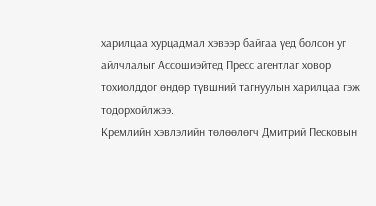харилцаа хурцадмал хэвээр байгаа үед болсон уг айлчлалыг Ассошиэйтед Пресс агентлаг ховор тохиолддог өндөр түвшний тагнуулын харилцаа гэж тодорхойлжээ.
Кремлийн хэвлэлийн төлөөлөгч Дмитрий Песковын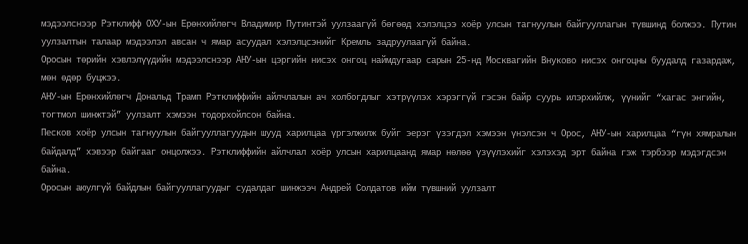мэдээлснээр Рэтклифф ОХУ-ын Ерөнхийлөгч Владимир Путинтэй уулзаагүй бөгөөд хэлэлцээ хоёр улсын тагнуулын байгууллагын түвшинд болжээ. Путин уулзалтын талаар мэдээлэл авсан ч ямар асуудал хэлэлцсэнийг Кремль задруулаагүй байна.
Оросын төрийн хэвлэлүүдийн мэдээлснээр АНУ-ын цэргийн нисэх онгоц наймдугаар сарын 25-нд Москвагийн Внуково нисэх онгоцны буудалд газардаж, мөн өдөр буцжээ.
АНУ-ын Ерөнхийлөгч Дональд Трамп Рэтклиффийн айлчлалын ач холбогдлыг хэтрүүлэх хэрэггүй гэсэн байр суурь илэрхийлж, үүнийг “хагас энгийн, тогтмол шинжтэй” уулзалт хэмээн тодорхойлсон байна.
Песков хоёр улсын тагнуулын байгууллагуудын шууд харилцаа үргэлжилж буйг эерэг үзэгдэл хэмээн үнэлсэн ч Орос, АНУ-ын харилцаа “гүн хямралын байдалд” хэвээр байгааг онцолжээ. Рэтклиффийн айлчлал хоёр улсын харилцаанд ямар нөлөө үзүүлэхийг хэлэхэд эрт байна гэж тэрбээр мэдэгдсэн байна.
Оросын аюулгүй байдлын байгууллагуудыг судалдаг шинжээч Андрей Солдатов ийм түвшний уулзалт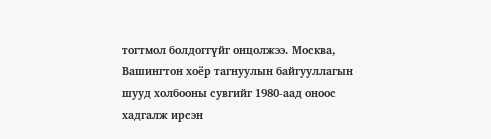тогтмол болдоггүйг онцолжээ. Москва, Вашингтон хоёр тагнуулын байгууллагын шууд холбооны сувгийг 1980-аад оноос хадгалж ирсэн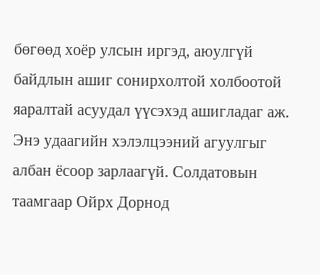бөгөөд хоёр улсын иргэд, аюулгүй байдлын ашиг сонирхолтой холбоотой яаралтай асуудал үүсэхэд ашигладаг аж.
Энэ удаагийн хэлэлцээний агуулгыг албан ёсоор зарлаагүй. Солдатовын таамгаар Ойрх Дорнод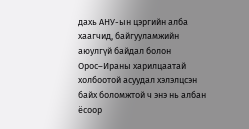дахь АНУ-ын цэргийн алба хаагчид, байгууламжийн аюулгүй байдал болон Орос–Ираны харилцаатай холбоотой асуудал хэлэлцсэн байх боломжтой ч энэ нь албан ёсоор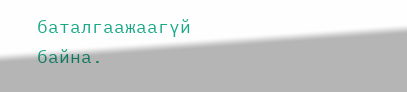баталгаажаагүй байна.